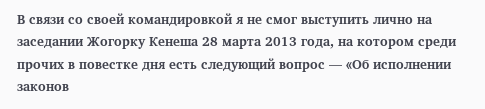В связи со своей командировкой я не смог выступить лично на заседании Жогорку Кенеша 28 марта 2013 года, на котором среди прочих в повестке дня есть следующий вопрос — «Об исполнении законов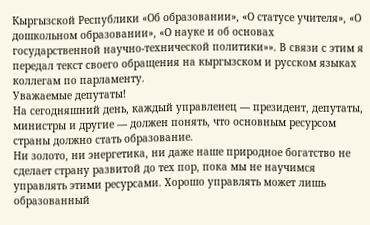Кыргызской Республики «Об образовании», «О статусе учителя», «О дошкольном образовании», «О науке и об основах государственной научно-технической политики»». В связи с этим я передал текст своего обращения на кыргызском и русском языках коллегам по парламенту.
Уважаемые депутаты!
На сегодняшний день, каждый управленец — президент, депутаты, министры и другие — должен понять, что основным ресурсом страны должно стать образование.
Ни золото, ни энергетика, ни даже наше природное богатство не сделает страну развитой до тех пор, пока мы не научимся управлять этими ресурсами. Хорошо управлять может лишь образованный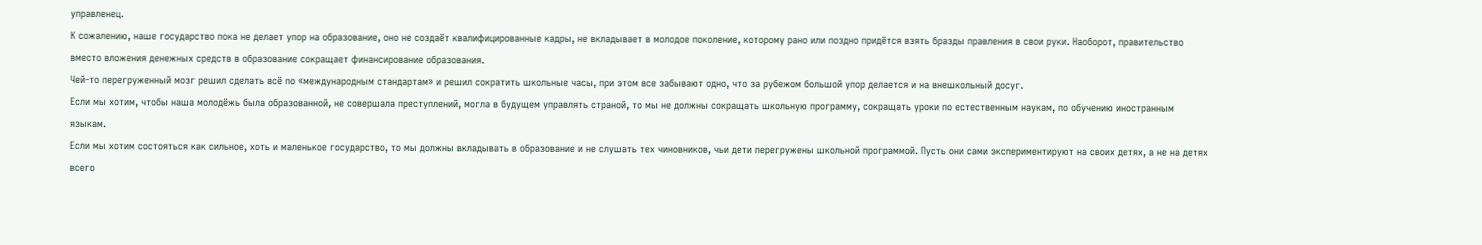управленец.
К сожалению, наше государство пока не делает упор на образование, оно не создаёт квалифицированные кадры, не вкладывает в молодое поколение, которому рано или поздно придётся взять бразды правления в свои руки. Наоборот, правительство вместо вложения денежных средств в образование сокращает финансирование образования.
Чей-то перегруженный мозг решил сделать всё по «международным стандартам» и решил сократить школьные часы, при этом все забывают одно, что за рубежом большой упор делается и на внешкольный досуг.
Если мы хотим, чтобы наша молодёжь была образованной, не совершала преступлений, могла в будущем управлять страной, то мы не должны сокращать школьную программу, сокращать уроки по естественным наукам, по обучению иностранным языкам.
Если мы хотим состояться как сильное, хоть и маленькое государство, то мы должны вкладывать в образование и не слушать тех чиновников, чьи дети перегружены школьной программой. Пусть они сами экспериментируют на своих детях, а не на детях всего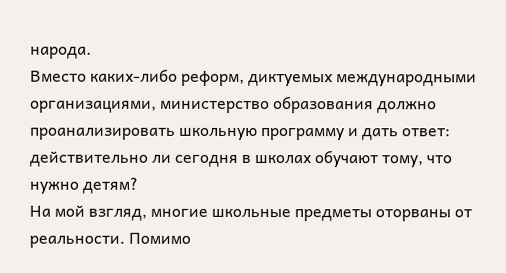народа.
Вместо каких-либо реформ, диктуемых международными организациями, министерство образования должно проанализировать школьную программу и дать ответ: действительно ли сегодня в школах обучают тому, что нужно детям?
На мой взгляд, многие школьные предметы оторваны от реальности. Помимо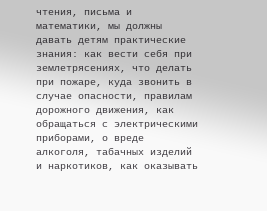чтения, письма и математики, мы должны давать детям практические знания: как вести себя при землетрясениях, что делать при пожаре, куда звонить в случае опасности, правилам дорожного движения, как обращаться с электрическими приборами, о вреде алкоголя, табачных изделий и наркотиков, как оказывать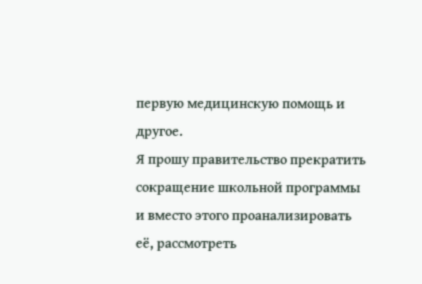первую медицинскую помощь и другое.
Я прошу правительство прекратить сокращение школьной программы и вместо этого проанализировать её, рассмотреть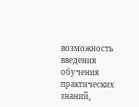возможность введения обучения практических знаний,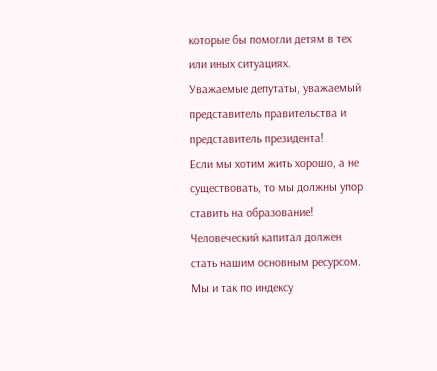которые бы помогли детям в тех или иных ситуациях.
Уважаемые депутаты, уважаемый представитель правительства и представитель президента!
Если мы хотим жить хорошо, а не существовать, то мы должны упор ставить на образование!
Человеческий капитал должен стать нашим основным ресурсом. Мы и так по индексу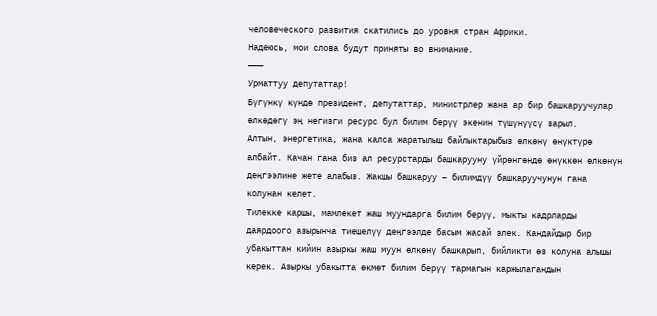человеческого развития скатились до уровня стран Африки.
Надеюсь, мои слова будут приняты во внимание.
———
Урматтуу депутаттар!
Бүгүнкү күндө президент, депутаттар, министрлер жана ар бир башкаруучулар өлкөдөгү эң негизги ресурс бул билим берүү экенин түшүнүүсү зарыл.
Алтын, энергетика, жана калса жаратылыш байлыктарыбыз өлкөнү өнүктүрө албайт. Качан гана биз ал ресурстарды башкарууну үйрөнгөндө өнүккөн өлкөнүн деңгээлине жете алабыз. Жакшы башкаруу – билимдүү башкаруучунун гана колунан келет.
Тилекке каршы, мамлекет жаш муундарга билим берүү, мыкты кадрларды даярдоого азырынча тиешелүү деңгээлде басым жасай элек. Кандайдыр бир убакыттан кийин азыркы жаш муун өлкөнү башкарып, бийликти өз колуна алышы керек. Азыркы убакытта өкмөт билим берүү тармагын каржылагандын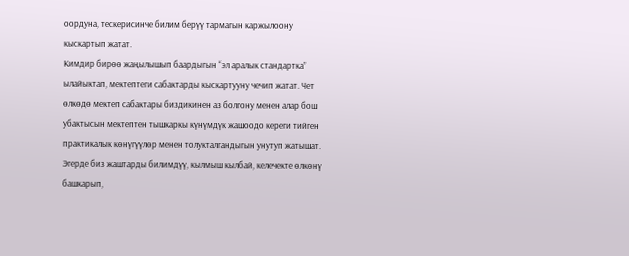оордуна, тескерисинче билим берүү тармагын каржылоону кыскартып жатат.
Кимдир бирөө жаңылышып баардыгын “эл аралык стандартка” ылайыктап, мектептеги сабактарды кыскартууну чечип жатат. Чет өлкөдө мектеп сабактары биздикинен аз болгону менен алар бош убактысын мектептен тышкаркы күнүмдүк жашоодо кереги тийген практикалык көнүгүүлөр менен толукталгандыгын унутуп жатышат.
Эгерде биз жаштарды билимдүү, кылмыш кылбай, келечекте өлкөнү башкарып,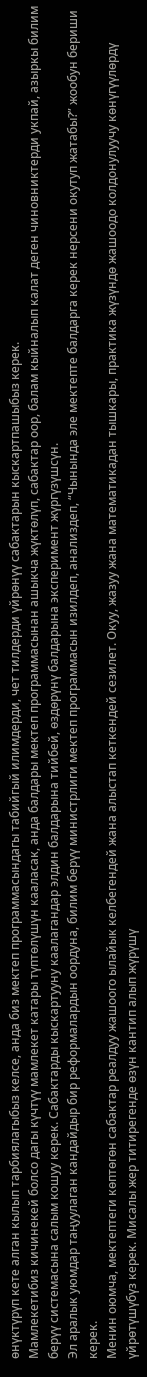өнүктүрүп кете алган кылып тарбиялагыбыз келсе, анда биз мектеп программасындагы табийгый илимдерди, чет тилдерди үйрөнүү сабактарын кыскартпашыбыз керек.
Мамлекетибиз кичинекей болсо дагы күчтүү мамлекет катары түптөлүшүн кааласак, анда балдары мектеп программасынан ашыкча жүктөлүп, сабактар оор, балам кыйналып калат деген чиновниктерди укпай, азыркы билим берүү системасына салым кошуу керек. Сабактарды кыскартууну каалагандар элдин балдарына тийбей, өздөрүнү балдарына эксперимент жүргүзүшсүн.
Эл аралык уюмдар таңуулаган кандайдыр бир реформалардын оордуна, билим берүү министрлиги мектеп программасын изилдеп, анализдеп, “Чынында эле мектепте балдарга керек нерсени окутуп жатабы?” жообун бериши керек.
Менин оюмча, мектептеги көптөгөн сабактар реалдуу жашоого ылайык келбегендей жана алыстап кеткендей сезилет. Окуу, жазуу жана математикадан тышкары, практика жүзүндө жашоодо колдонулуучу көнүгүүлөрдү үйрөтүшүбүз керек. Мисалы жер титирегенде өзүн кантип алып жүрүшү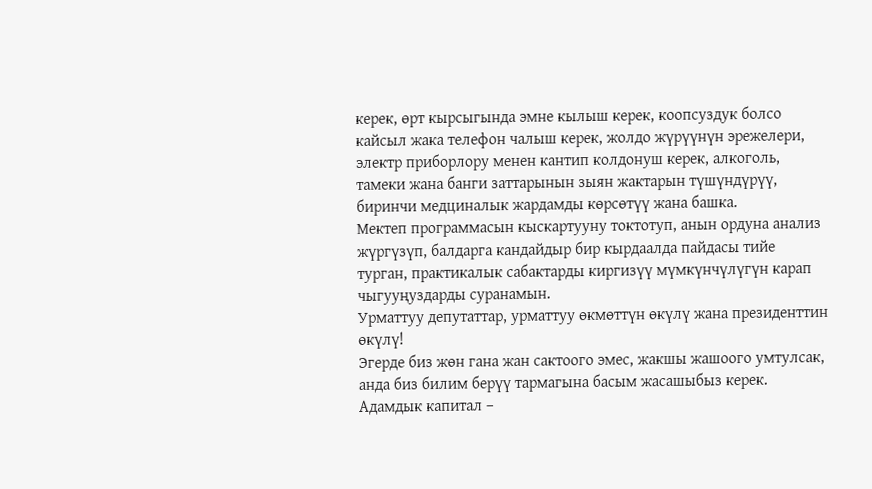керек, өрт кырсыгында эмне кылыш керек, коопсуздук болсо кайсыл жака телефон чалыш керек, жолдо жүрүүнүн эрежелери, электр приборлору менен кантип колдонуш керек, алкоголь, тамеки жана банги заттарынын зыян жактарын түшүндүрүү, биринчи медциналык жардамды көрсөтүү жана башка.
Мектеп программасын кыскартууну токтотуп, анын ордуна анализ жүргүзүп, балдарга кандайдыр бир кырдаалда пайдасы тийе турган, практикалык сабактарды киргизүү мүмкүнчүлүгүн карап чыгууңуздарды суранамын.
Урматтуу депутаттар, урматтуу өкмөттүн өкүлү жана президенттин өкүлү!
Эгерде биз жөн гана жан сактоого эмес, жакшы жашоого умтулсак, анда биз билим берүү тармагына басым жасашыбыз керек.
Адамдык капитал –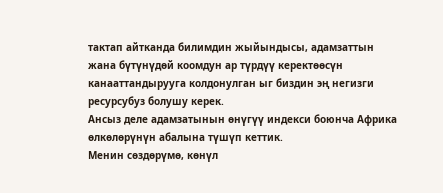тактап айтканда билимдин жыйындысы, адамзаттын жана бүтүнүдөй коомдун ар түрдүү керектөөсүн канааттандырууга колдонулган ыг биздин эң негизги ресурсубуз болушу керек.
Ансыз деле адамзатынын өнүгүү индекси боюнча Африка өлкөлөрүнүн абалына түшүп кеттик.
Менин сөздөрүмө, көнүл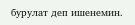бурулат деп ишенемин.